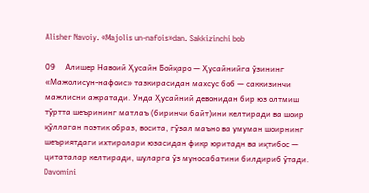Alisher Navoiy. «Majolis un-nafois»dan. Sakkizinchi bob

09     Алишер Навоий Ҳусайн Бойқаро — Ҳусайнийга ўзининг «Мажолисун-нафоис» тазкирасидан махсус боб — саккизинчи мажлисни ажратади. Унда Ҳусайний девонидан бир юз олтмиш тўртта шеърининг матлаъ (биринчи байт)ини келтиради ва шоир қўллаган поэтик образ, восита, гўзал маъно ва умуман шоирнинг шеъриятдаги ихтиролари юзасидан фикр юритадн ва иқтибос — цитаталар келтиради, шуларга ўз муносабатини билдириб ўтади. Davomini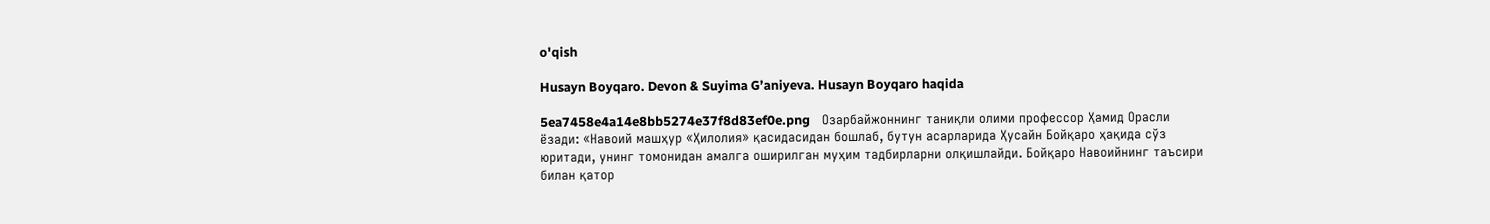o'qish

Husayn Boyqaro. Devon & Suyima G’aniyeva. Husayn Boyqaro haqida

5ea7458e4a14e8bb5274e37f8d83ef0e.png    Озарбайжоннинг таниқли олими профессор Ҳамид Орасли ёзади: «Навоий машҳур «Ҳилолия» қасидасидан бошлаб, бутун асарларида Ҳусайн Бойқаро ҳақида сўз юритади, унинг томонидан амалга оширилган муҳим тадбирларни олқишлайди. Бойқаро Навоийнинг таъсири билан қатор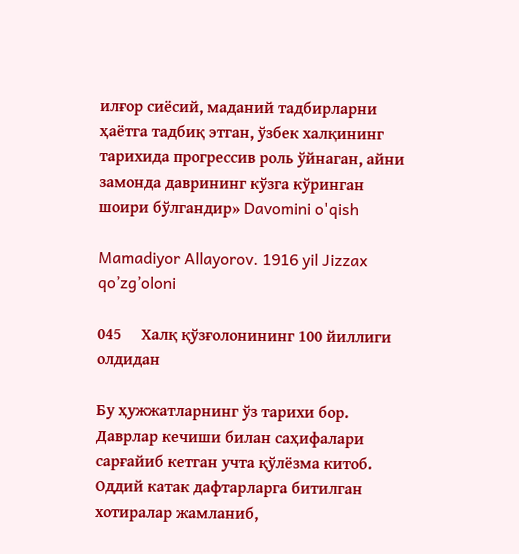илғор сиёсий, маданий тадбирларни ҳаётга тадбиқ этган, ўзбек халқининг тарихида прогрессив роль ўйнаган, айни замонда даврининг кўзга кўринган шоири бўлгандир» Davomini o'qish

Mamadiyor Allayorov. 1916 yil Jizzax qo’zg’oloni

045     Халқ қўзғолонининг 100 йиллиги олдидан

Бу ҳужжатларнинг ўз тарихи бор. Даврлар кечиши билан саҳифалари сарғайиб кетган учта қўлёзма китоб. Оддий катак дафтарларга битилган хотиралар жамланиб,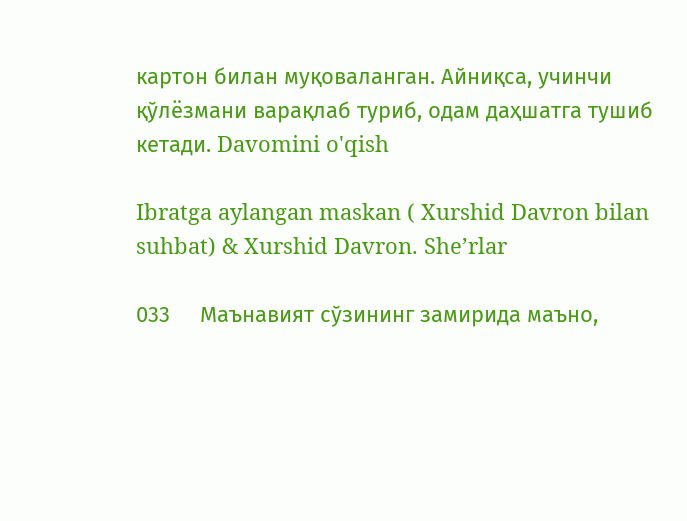картон билан муқоваланган. Айниқса, учинчи қўлёзмани варақлаб туриб, одам даҳшатга тушиб кетади. Davomini o'qish

Ibratga aylangan maskan ( Xurshid Davron bilan suhbat) & Xurshid Davron. She’rlar

033     Маънавият сўзининг замирида маъно,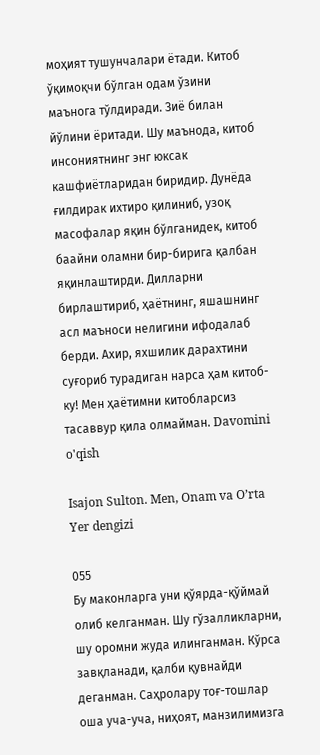моҳият тушунчалари ётади. Китоб ўқимоқчи бўлган одам ўзини маънога тўлдиради. Зиё билан йўлини ёритади. Шу маънода, китоб инсониятнинг энг юксак кашфиётларидан биридир. Дунёда ғилдирак ихтиро қилиниб, узоқ масофалар яқин бўлганидек, китоб баайни оламни бир-бирига қалбан яқинлаштирди. Дилларни бирлаштириб, ҳаётнинг, яшашнинг асл маъноси нелигини ифодалаб берди. Ахир, яхшилик дарахтини суғориб турадиган нарса ҳам китоб-ку! Мен ҳаётимни китобларсиз тасаввур қила олмайман. Davomini o'qish

Isajon Sulton. Men, Onam va O’rta Yer dengizi

055
Бу маконларга уни қўярда-қўймай олиб келганман. Шу гўзалликларни, шу оромни жуда илинганман. Кўрса завқланади, қалби қувнайди деганман. Саҳролару тоғ-тошлар оша уча-уча, ниҳоят, манзилимизга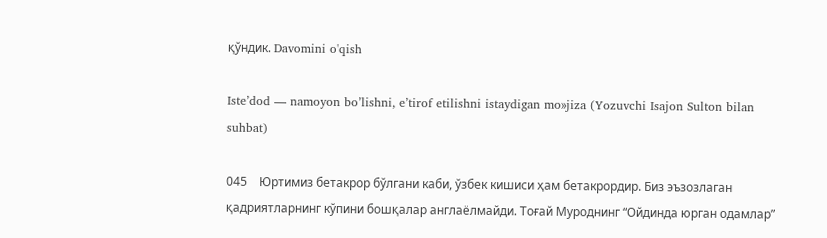қўндик. Davomini o'qish

Iste’dod — namoyon bo’lishni, e’tirof etilishni istaydigan mo»jiza (Yozuvchi Isajon Sulton bilan suhbat)

045    Юртимиз бетакрор бўлгани каби, ўзбек кишиси ҳам бетакрордир. Биз эъзозлаган қадриятларнинг кўпини бошқалар англаёлмайди. Тоғай Муроднинг “Ойдинда юрган одамлар”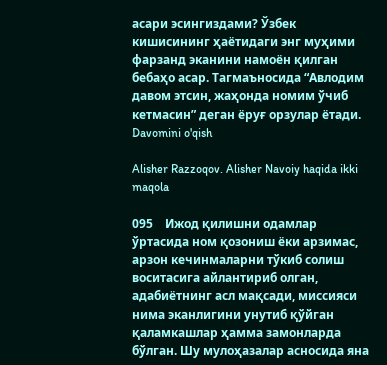асари эсингиздами? Ўзбек кишисининг ҳаётидаги энг муҳими фарзанд эканини намоён қилган бебаҳо асар. Тагмаъносида “Авлодим давом этсин, жаҳонда номим ўчиб кетмасин” деган ёруғ орзулар ётади. Davomini o'qish

Alisher Razzoqov. Alisher Navoiy haqida ikki maqola

095    Ижод қилишни одамлар ўртасида ном қозониш ёки арзимас, арзон кечинмаларни тўкиб солиш воситасига айлантириб олган, адабиётнинг асл мақсади, миссияси нима эканлигини унутиб қўйган қаламкашлар ҳамма замонларда бўлган. Шу мулоҳазалар асносида яна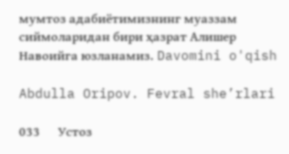мумтоз адабиётимизнинг муаззам сиймоларидан бири ҳазрат Алишер Навоийга юзланамиз. Davomini o'qish

Abdulla Oripov. Fevral she’rlari

033      Устоз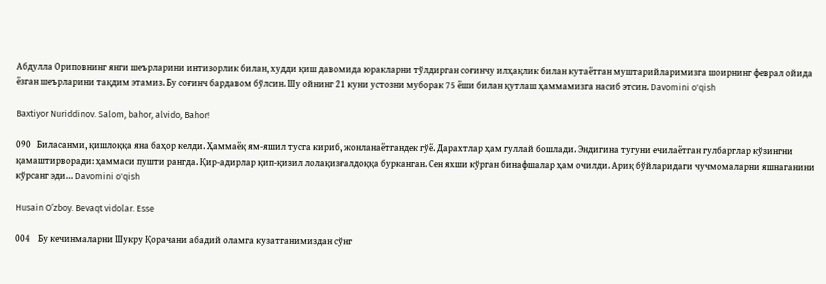Абдулла Ориповнинг янги шеърларини интизорлик билан, худди қиш давомида юракларни тўлдирган соғинчу илҳақлик билан кутаётган муштарийларимизга шоирнинг феврал ойида ёзган шеърларини тақдим этамиз. Бу соғинч бардавом бўлсин. Шу ойнинг 21 куни устозни муборак 75 ёши билан қутлаш ҳаммамизга насиб этсин. Davomini o'qish

Baxtiyor Nuriddinov. Salom, bahor, alvido, Bahor!

090   Биласанми, қишлоққа яна баҳор келди. Ҳаммаёқ ям-яшил тусга кириб, жонланаётгандек гўё. Дарахтлар ҳам гуллай бошлади. Эндигина тугуни ечилаётган гулбарглар кўзингни қамаштирворади: ҳаммаси пушти рангда. Қир-адирлар қип-қизил лолақизғалдоққа бурканган. Сен яхши кўрган бинафшалар ҳам очилди. Ариқ бўйларидаги чучмомаларни яшнаганини кўрсанг эди… Davomini o'qish

Husain O’zboy. Bevaqt vidolar. Esse

004    Бу кечинмаларни Шукру Қорачани абадий оламга кузатганимиздан сўнг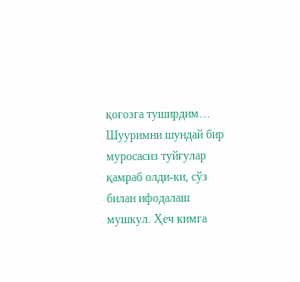қоғозга туширдим… Шууримни шундай бир муросасиз туйғулар қамраб олди-ки, сўз билан ифодалаш мушкул. Ҳеч кимга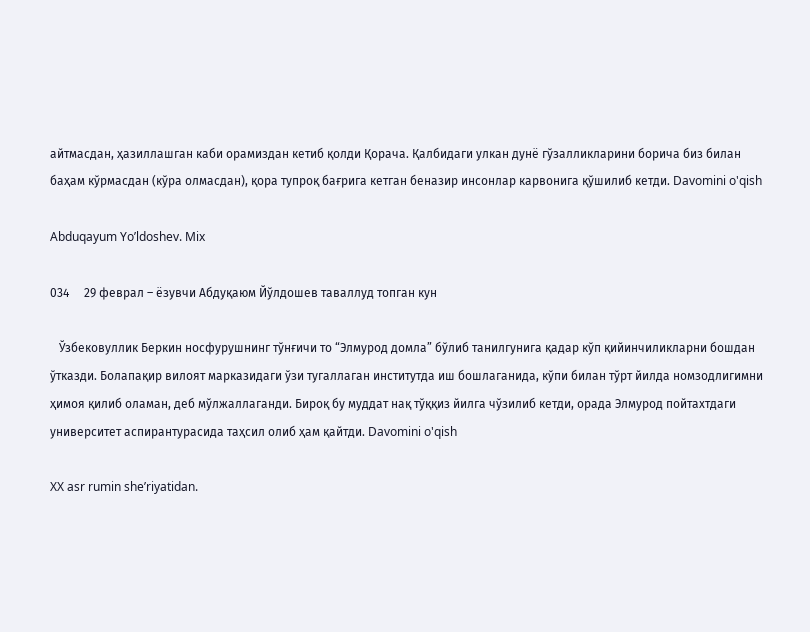айтмасдан, ҳазиллашган каби орамиздан кетиб қолди Қорача. Қалбидаги улкан дунё гўзалликларини борича биз билан баҳам кўрмасдан (кўра олмасдан), қора тупроқ бағрига кетган беназир инсонлар карвонига қўшилиб кетди. Davomini o'qish

Abduqayum Yo’ldoshev. Mix

034     29 феврал – ёзувчи Абдуқаюм Йўлдошев таваллуд топган кун

   Ўзбековуллик Беркин носфурушнинг тўнғичи то “Элмурод домла” бўлиб танилгунига қадар кўп қийинчиликларни бошдан ўтказди. Болапақир вилоят марказидаги ўзи тугаллаган институтда иш бошлаганида, кўпи билан тўрт йилда номзодлигимни ҳимоя қилиб оламан, деб мўлжаллаганди. Бироқ бу муддат нақ тўққиз йилга чўзилиб кетди, орада Элмурод пойтахтдаги университет аспирантурасида таҳсил олиб ҳам қайтди. Davomini o'qish

XX asr rumin she’riyatidan.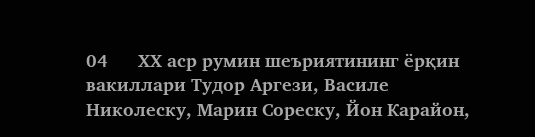04      ХХ аср румин шеъриятининг ёрқин вакиллари Тудор Аргези, Василе Николеску, Марин Сореску, Йон Карайон,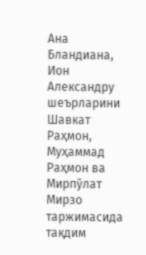Ана Бландиана, Ион Александру шеърларини Шавкат Раҳмон, Муҳаммад Раҳмон ва Мирпўлат Мирзо таржимасида тақдим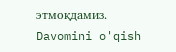этмоқдамиз. Davomini o'qish